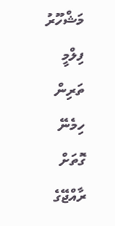މަޝްހޫރު ފިލްމީ ތަރިން ހިމެނޭ ގޮތަށް ރާއްޖޭގެ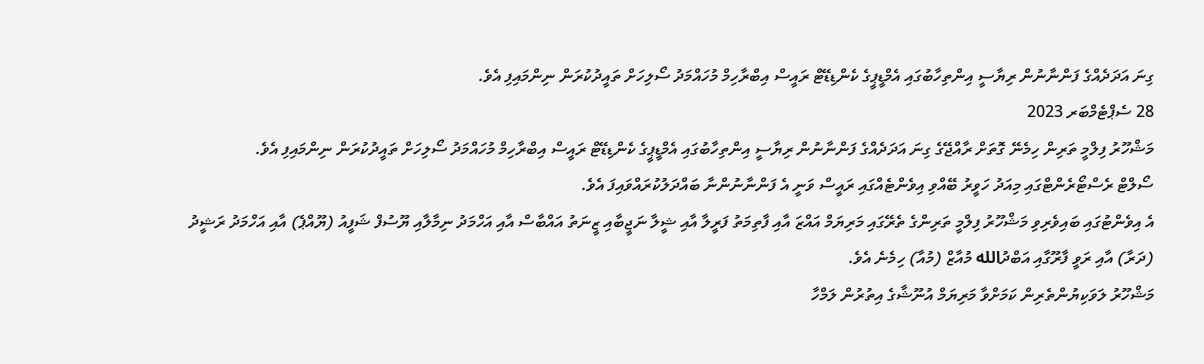ގިނަ އަދަދެއްގެ ފަންނާނުން ރިޔާސީ އިންތިހާބުގައި އެމްޑީޕީގެ ކެންޑިޑޭޓް ރައީސް އިބްރާހިމް މުހައްމަދު ސޯލިހަށް ތައީދުކުރަން ނިންމައިފި އެވެ.
28 ސެޕްޓެމްބަރ 2023
މަޝްހޫރު ފިލްމީ ތަރިން ހިމެނޭ ގޮތަށް ރާއްޖޭގެ ގިނަ އަދަދެއްގެ ފަންނާނުން ރިޔާސީ އިންތިހާބުގައި އެމްޑީޕީގެ ކެންޑިޑޭޓް ރައީސް އިބްރާހިމް މުހައްމަދު ސޯލިހަށް ތައީދުކުރަން ނިންމައިފި އެވެ.
ސޯލްޓް ރެސްޓޯރެންޓްގައި މިއަދު ހަވީރު ބޭއްވި އިވެންޓެއްގައި ރައީސް ވަނީ އެ ފަންނާނުންނާ ބައްދަލުކުރައްވައިފަ އެވެ.
އެ އިވެންޓުގައި ބައިވެރިވި މަޝްހޫރު ފިލްމީ ތަރިންގެ ތެރޭގައި މަރިޔަމް އައްޒަ އާއި ފާތިމަތު ފަރީލާ އާއި ޝީލާ ނަޖީބާއި ޒީނަތު އައްބާސް އާއި އަހްމަދު ނިމާލާއި ޔޫސުފް ޝަފީއު (ޔޫއްޕެ) އާއި އަހްމަދު ރަޝީދު (ދަރާ) އާއި ރަވީ ފާރޫގާއި އަބްދުالله މުއާޒް (މުއާ) ހިމެނެ އެވެ.
މަޝްހޫރު ލަވަކިޔުންތެރިން ކަމަށްވާ މަރިޔަމް އުނޫޝާގެ އިތުރުން ލަމްހާ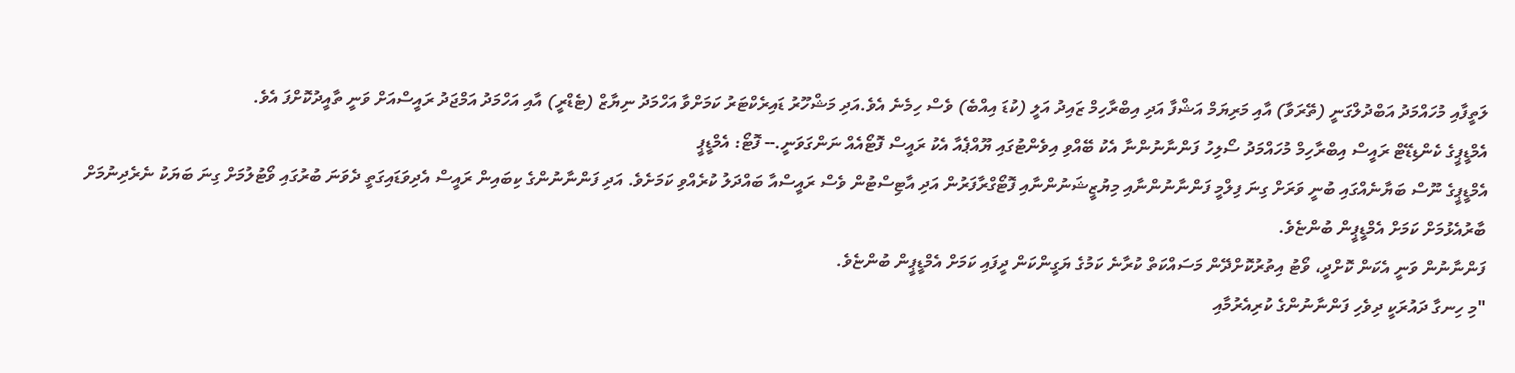ލަތީފާއި މުހައްމަދު އަބްދުލްގަނީ (ތޭރަވާ) އާއި މަރިޔަމް އަޝްފާ އަދި އިބްރާހިމް ޒައިދު އަލީ (ކުޑަ އިއްބެ) ވެސް ހިމެނެ އެވެ.އަދި މަޝްހޫރު ޑައިރެކްޓަރު ކަމަށްވާ އަހްމަދު ނިޔާޒް (ޓެޑްރީ) އާއި އަހްމަދު އަމްޖަދު ރައީސްއަށް ވަނީ ތާއީދުކޮށްފަ އެވެ.
އެމްޑީޕީގެ ކެންޑިޑޭޓް ރައީސް އިބްރާހިމް މުހައްމަދު ސޯލިހު ފަންނާނުންނާ އެކު ބޭއްވި އިވެންޓުގައި ޔޫއްޕެއާ އެކު ރައީސް ފޮޓޯއެއް ނަންގަވަނީ.-- ފޮޓޯ: އެމްޑީޕީ
އެމްޑީޕީގެ ނޫސް ބަޔާނެއްގައި ބުނީ ވަރަށް ގިނަ ފިލްމީ ފަންނާނުންނާއި މިޔުޒީޝަނުންނާއި ފޮޓޯގްރާފަރުން އަދި އާޓިސްޓުން ވެސް ރައީސްއާ ބައްދަލު ކުރެއްވި ކަމަށެވެ. އަދި ފަންނާނުންގެ ކިބައިން ރައީސް އެދިވަޑައިގަތީ ދެވަނަ ބުރުގައި ވޯޓުލުމަށް ގިނަ ބަޔަކު ނެރެދިނުމަށް ބާރުއެޅުމަށް ކަމަށް އެމްޑީޕީން ބުންޏެވެ.
ފަންނާނުން ވަނީ އެކަން ކޮށްދީ، ވޯޓު އިތުރުކޮށްދޭން މަސައްކަތް ކުރާނެ ކަމުގެ ޔަގީންކަން ދީފައި ކަމަށް އެމްޑީޕީން ބުންޏެވެ.
"މި ހިނގާ ދައުރަކީ ދިވެހި ފަންނާނުންގެ ކުރިއެރުމާއި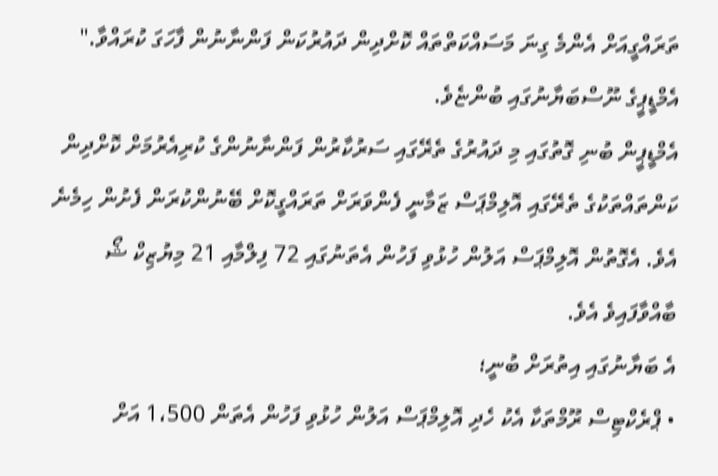ތަރައްގީއަށް އެންމެ ގިނަ މަސައްކަތްތައް ކޮށްދިން ދައުރުކަން ފަންނާނުން ފާހަގަ ކުރައްވާ." އެމްޑީޕީގެ ނޫސްބަޔާނުގައި ބުންޏެވެ.
އެމްޑީޕީން ބުނި ގޮތުގައި މި ދައުރުގެ ތެރޭގައި ސަރުކާރުން ފަންނާނުންގެ ކުރިއެރުމަށް ކޮށްދިން ކަންތައްތަކުގެ ތެރޭގައި އޮލިމްޕަސް ޒަމާނީ ފެންވަރަށް ތަރައްގީކޮށް ބޭނުންކުރަން ފެށުން ހިމެނެ އެވެ. އެގޮތުން އޮލިމްޕަސް އަލުން ހުޅުވި ފަހުން އެތަނުގައި 72 ފިލްމާއި 21 މިޔުޒިކް ޝޯ ބާއްވާފައިވެ އެވެ.
އެ ބަޔާނުގައި އިތުރަށް ބުނީ؛
• ޕްރެކްޓިސް ރޫމްތަކާ އެކު ހެދި އޮލިމްޕަސް އަލުން ހުޅުވި ފަހުން އެތަން 1،500 އަށް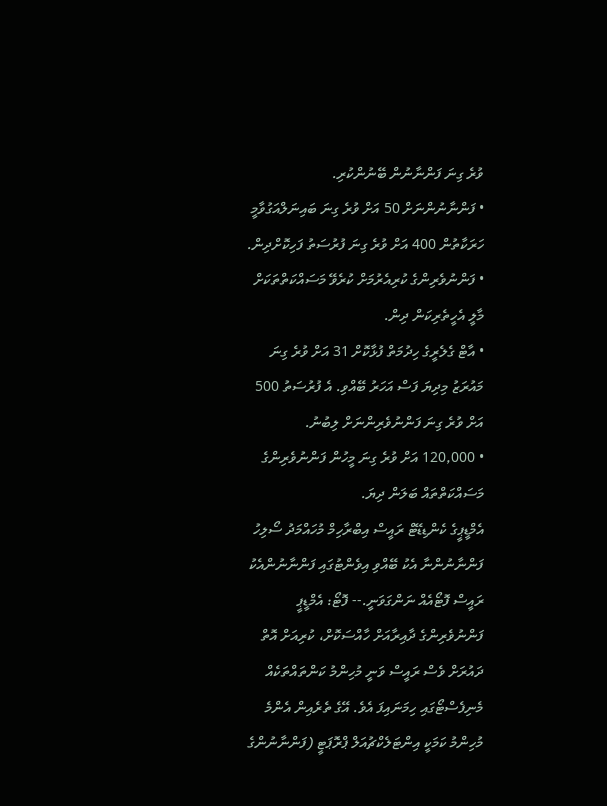ވުރެ ގިނަ ފަންނާނުން ބޭނުންކުރި.
• ފަންނާނުންނަށް 50 އަށް ވުރެ ގިނަ ބައިނަލްއަގުވާމީ ހަރަކާތުން 400 އަށް ވުރެ ގިނަ ފުރުސަތު ފަހިކޮށްދިން.
• ފަންނުވެރިންގެ ކުރިއެރުމަށް ކުރެވޭ މަސައްކަތްތަކަށް މާލީ އެހީތެރިކަން ދިން.
• އާޓް ގެލެރީގެ ހިދުމަތް ފުޅާކޮށް 31 އަށް ވުރެ ގިނަ މައުރަޒު މިދިޔަ ފަސް އަހަރު ބޭއްވި. އެ ފުރުސަތު 500 އަށް ވުރެ ގިނަ ފަންނުވެރިންނަށް ލިބުނު.
• 120,000 އަށް ވުރެ ގިނަ މީހުން ފަންނުވެރިންގެ މަސައްކަތްތައް ބަލަން ދިޔަ.
އެމްޑީޕީގެ ކެންޑިޑޭޓް ރައީސް އިބްރާހިމް މުހައްމަދު ސޯލިހު ފަންނާނުންނާ އެކު ބޭއްވި އިވެންޓުގައި ފަންނާނުންއެކު ރައީސް ފޮޓޯއެއް ނަންގަވަނީ.-- ފޮޓޯ: އެމްޑީޕީ
ފަންނުވެރިންގެ ދާއިރާއަށް ހާއްސަކޮށް، ކުރިއަށް އޮތް ދައުރަށް ވެސް ރައީސް ވަނީ މުހިންމު ކަންތައްތަކެއް މެނިފެސްޓޯގައި ހިމަނައިފަ އެވެ. އޭގެ ތެރެއިން އެންމެ މުހިންމު ކަމަކީ އިންޓަލެކްޗުއަލް ޕްރޮޕަޓީ (ފަންނާނުންގެ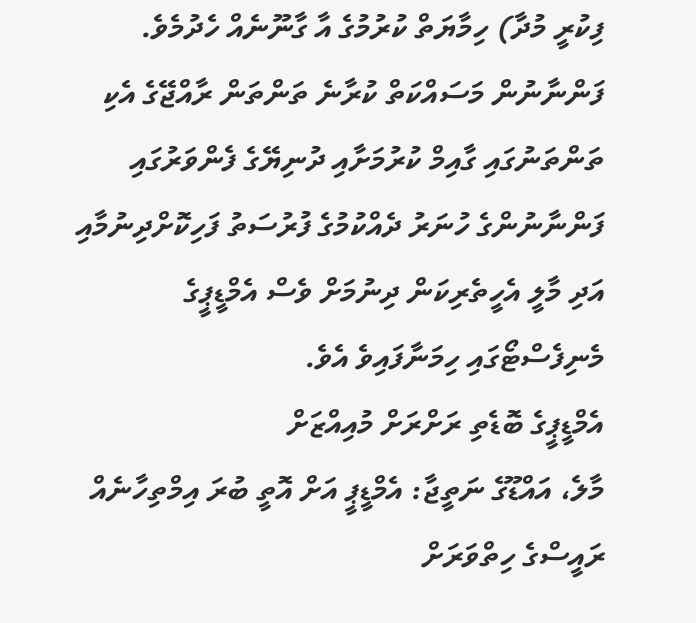ފިކުރީ މުދާ) ހިމާޔަތް ކުރުމުގެ އާ ގާނޫނެއް ހެދުމެވެ.
ފަންނާނުން މަސައްކަތް ކުރާނެ ތަންތަން ރާއްޖޭގެ އެކި ތަންތަނުގައި ގާއިމް ކުރުމަށާއި ދުނިޔޭގެ ފެންވަރުގައި ފަންނާނުންގެ ހުނަރު ދެއްކުމުގެ ފުރުސަތު ފަހިކޮށްދިނުމާއި އަދި މާލީ އެހީތެރިކަން ދިނުމަށް ވެސް އެމްޑީޕީގެ މެނިފެސްޓޯގައި ހިމަނާފައިވެ އެވެ.
އެމްޑީޕީގެ ބޮޑެތި ރަށްރަށް މުއިއްޒަށް
މާލެ، އައްޑޫގެ ނަތީޖާ: އެމްޑީޕީ އަށް އޮތީ ބުރަ އިމްތިހާނެއް
ރައީސްގެ ހިތްވަރަށް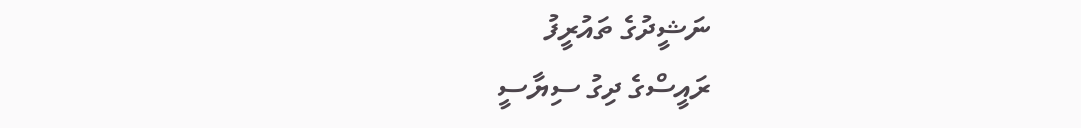ނަޝީދުގެ ތައުރީފު
ރައީސްގެ ދިގު ސިޔާސީ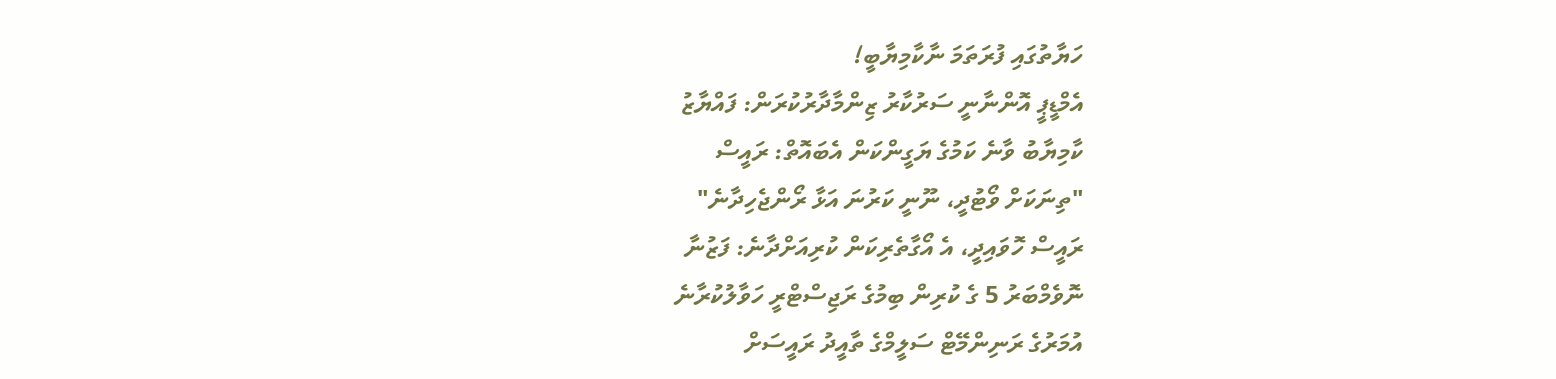ހަޔާތުގައި ފުރަތަމަ ނާކާމިޔާބީ!
އެމްޑީޕީ އޮންނާނީ ސަރުކާރު ޒިންމާދާރުކުރަން: ފައްޔާޒު
ކާމިޔާބު ވާނެ ކަމުގެ ޔަގީންކަން އެބައޮތް: ރައީސް
"ތިނަކަށް ވޯޓުދީ، ނޫނީ ކަރުނަ އަޅާ ރޯންޖެހިދާނެ"
ރައީސް ހޮވައިދީ، އެ އޯގާތެރިކަން ކުރިއަށްދާނެ: ފަޒުނާ
ނޮވެމްބަރު 5 ގެ ކުރިން ބިމުގެ ރަޖިސްޓްރީ ހަވާލުކުރާނެ
އުމަރުގެ ރަނިންމޭޓް ސަލީމްގެ ތާއީދު ރައީސަށް